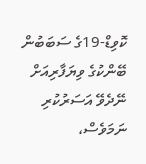ކޮވިޑް-19ގެ ސަބަބުން ބޭންކުގެ ވިޔަފާރިއަށް ނޭދެވޭ އަސަރުކުރި ނަމަވެސް،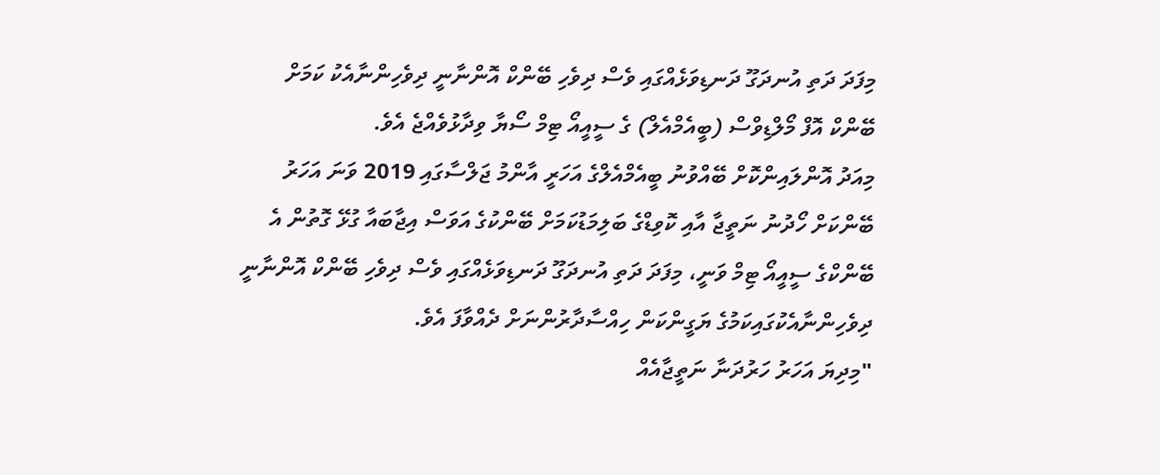މިފަދަ ދަތި އުނދަގޫ ދަނޑިވަޅެއްގައި ވެސް ދިވެހި ބޭންކް އޮންނާނީ ދިވެހިންނާއެކު ކަމަށް ބޭންކް އޮފް މޯލްޑިވްސް (ބީއެމްއެލް) ގެ ސީއީއޯ ޓިމް ސޯޔާ ވިދާޅުވެއްޖެ އެވެ.
މިއަދު އޮންލައިންކޮށް ބޭއްވުނު ބީއެމްއެލްގެ އަހަރީ އާންމު ޖަލްސާގައި 2019 ވަނަ އަހަރު ބޭންކަށް ހޯދުނު ނަތީޖާ އާއި ކޮވިޑްގެ ބަލިމަޑުކަމަށް ބޭންކުގެ އަވަސް އިޖާބައާ ގުޅޭ ގޮތުން އެ ބޭންކްގެ ސީއީއޯ ޓިމް ވަނީ، މިފަދަ ދަތި އުނދަގޫ ދަނޑިވަޅެއްގައި ވެސް ދިވެހި ބޭންކް އޮންނާނީ ދިވެހިންނާއެކުގައިކަމުގެ ޔަގީންކަން ހިއްސާދާރުންނަށް ދެއްވާފަ އެވެ.
"މިދިޔަ އަހަރު ހަރުދަނާ ނަތީޖާއެއް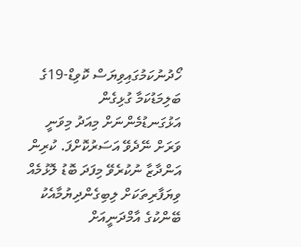ހޯދުނުކަމުގައިވިޔަސް ކޮވިޑް-19ގެ ބަލިމަޑުކަމާ ގުޅިގެން އަޅުގަނޑުމެންނަށް މިއަދު މިވަނީ ވަރަށް ނޭދެވޭ އަސަރުކޮށްފަ. ކުރިން އަންދާޒާ ނުކުރެވޭ މިފަދަ ބޮޑު ލޮޅުމެއް ވިޔަފާރިތަކަށް ލިބިގެންދިޔުމާއެކު ބޭންކުގެ އާމްދަނީއަށް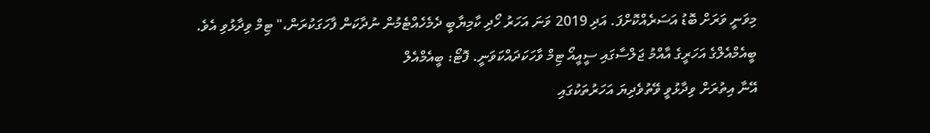މިވަނީ ވަރަށް ބޮޑު އަސަރެއްކޮށްފަ. އަދި 2019 ވަނަ އަހަރު ހޯދި ކާމިޔާބީ ދެމެހެއްޓެމުން ނުދާކަން ފާހަގަކުރަން،" ޓިމް ވިދާޅުވި އެވެ.
ބީއެމްއެލްގެ އަހަރީގެ އާއްމު ޖަލްސާގައި ސީއީއޯ ޓިމް ވާހަކަދައްކަވަނީ. ފޮޓޯ: ބީއެމްއެލް
އޭނާ އިތުރަށް ވިދާޅުވީ ވޭތުވެދިޔަ އަހަރުތަކުގައި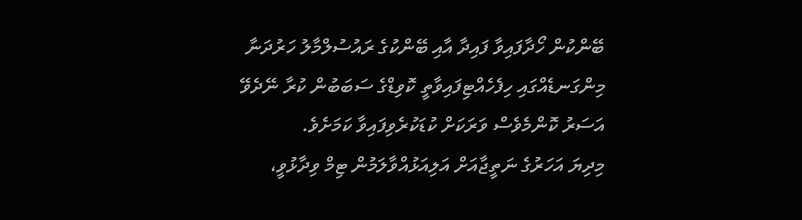ބޭންކުން ހޯދާފައިވާ ފައިދާ އާއި ބޭންކުގެ ރައުސުލްމާލު ހަރުދަނާ މިންގަނޑެއްގައި ހިފެހެއްޓިފައިވާތީ ކޮވިޑްގެ ސަބަބުން ކުރާ ނޭދެވޭ އަސަރު ކޮންމެވެސް ވަރަކަށް ކުޑަކުރެވިފައިވާ ކަމަށެވެ.
މިދިޔަ އަހަރުގެ ނަތީޖާއަށް އަލިއަޅުއްވާލަމުން ޓިމް ވިދާޅުވީ،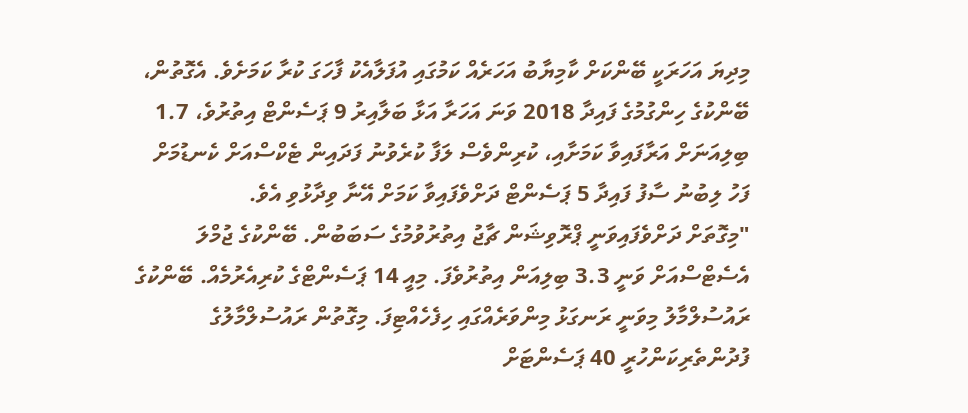މިދިޔަ އަހަރަކީ ބޭންކަށް ކާމިޔާބު އަހަރެއް ކަމުގައި އުފަލާއެކު ފާހަގަ ކުރާ ކަމަށެވެ. އެގޮތުން، ބޭންކުގެ ހިންގުމުގެ ފައިދާ 2018 ވަނަ އަހަރާ އަޅާ ބަލާއިރު 9 ޕަސެންޓް އިތުރުވެ، 1.7 ބިލިއަނަށް އަރާފައިވާ ކަމަށާއި، ކުރިންވެސް ލަފާ ކުރެވުނު ފަދައިން ޓެކްސްއަށް ކެނޑުމަށް ފަހު ލިބުނު ސާފު ފައިދާ 5 ޕަސެންޓް ދަށްވެފައިވާ ކަމަށް އޭނާ ވިދާޅުވި އެވެ.
"މިގޮތަށް ދަށްވެފައިވަނީ ޕްރޮވިޝަން ޗާޖު އިތުރުވުމުގެ ސަބަބުން. ބޭންކުގެ ޖުމްލަ އެސެޓްސްއަށް ވަނީ 3.3 ބިލިއަން އިތުރުވެފަ. މިއީ 14 ޕަސެންޓްގެ ކުރިއެރުމެއް. ބޭންކުގެ ރައުސުލްމާލު މިވަނީ ރަނގަޅު މިންވަރެއްގައި ހިފެހެއްޓިފަ. މިގޮތުން ރައުސުލްމާލުގެ ފުދުންތެރިކަންހުރީ 40 ޕަސެންޓަށް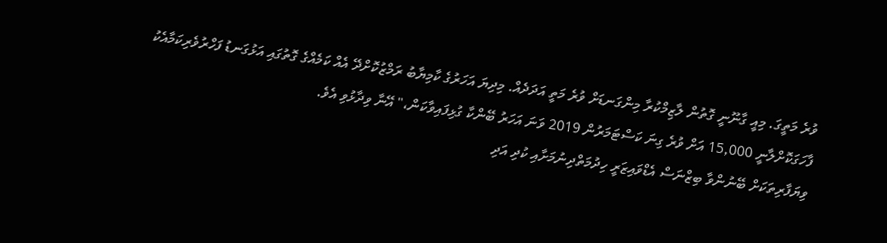ވުރެ މަތީގަ. މިއީ ގާނޫނީ ގޮތުން ލާޒިމްކުރާ މިންގަނޑަށް ވުރެ މަތީ އަދަދެއް. މިދިޔަ އަހަރުގެ ކާމިޔާބު ރަމްޒުކޮށްދޭ އެއް ކަމެއްގެ ގޮތުގައި އަޅުގަނޑު ފަހްރުވެރިކަމާއެކު ފާހަގަކޮށްލާނީ 15,000 އަށް ވުރެ ގިނަ ކަސްޓަމަރުން 2019 ވަނަ އަހަރު ބޭންކާ ގުޅިފައިވާކަން،" އޭނާ ވިދާޅުވި އެވެ.
ވިޔަފާރިތަކަށް ބޭނުންވާ ބިޒްނަސް އެޑްވައިޒަރީ ހިދުމަތްދިނުމަށާއި ކުދި އަދި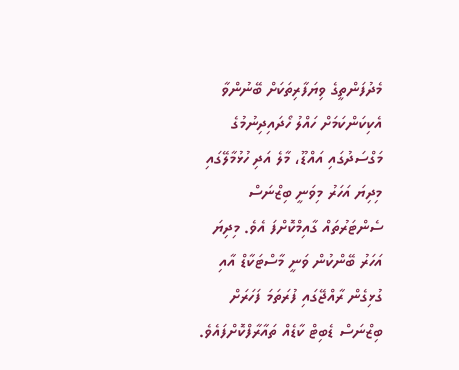މެދުފަންތީގެ ވިޔަފާރިތަކަށް ބޭނުންވާ އެކިކަންކަމަށް ހައްލު ހޯދައިދިނުމުގެ މަގްސަދުގައި އައްޑޫ، މާލެ އަދި ހުޅުމާލޭގައި މިދިޔަ އަހަރު މިވަނީ ބިޒްނަސް ސެންޓަރުތައް ގާއިމްކޮށްފަ އެވެ. މިދިޔަ އަހަރު ބޭންކުން ވަނީ މާސްޓަކާޑް އާއި ގުޅިގެން ރާއްޖޭގައި ފުރަތަމަ ފަހަރަށް ބިޒްނަސް ޑެބިޓް ކާޑެއް ތައާރާފްކޮށްފައެވެ.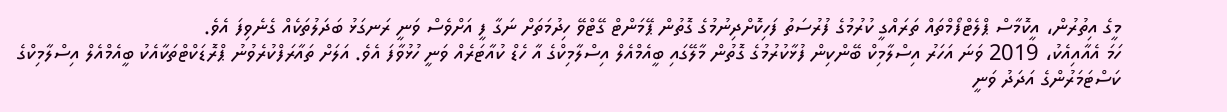މީގެ އިތުރުން، އީކޮމާސް ޕްލެޓްފޯމްތައް ތަރައްގީ ކުރުމުގެ ފުރުސަތު ފަހިކޮށްދިނުމުގެ ގޮތުން ޕޭމަންޓް ގޭޓްވޭ ހިދުމަތަށް ނަގާ ފީ އަށްވެސް ވަނީ ރަނގަޅު ބަދަލުތަކެއް ގެނެވިފަ އެވެ.
ހަމަ އެއާއިއެކު، 2019 ވަނަ އަހަރު އިސްލާމިކް ބޭންކިން ފުޅާކުރުމުގެ ގޮތުން މާލޭގައި ބީއެމްއެލް އިސްލާމިކްގެ އާ ހެޑް ކުއާޓަރެއް ވަނީ ހުޅުވާފަ އެވެ. އަލަށް ތައާރަފްކުރެވުނު ޕްރޮޑަކްޓްތަކާއެކު ބީއެމްއެލް އިސްލާމިކްގެ ކަސްޓަމަރުންގެ އަދަދު ވަނީ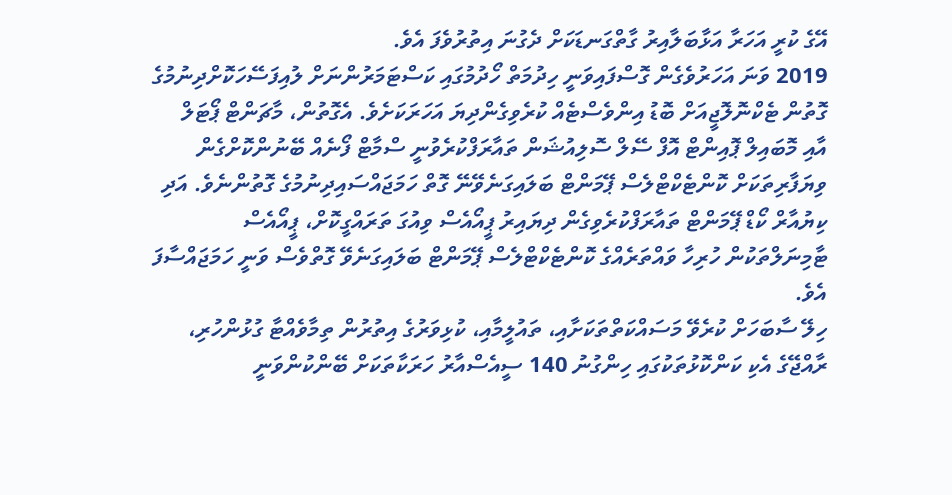އޭގެ ކުރީ އަހަރާ އަޅާބަލާއިރު ގާތްގަނޑަކަށް ދެގުނަ އިތުރުވެފަ އެވެ.
2019 ވަނަ އަހަރުވެގެން ގޮސްފައިވަނީ ހިދުމަތް ހޯދުމުގައި ކަސްޓަމަރުންނަށް ލުއިފަސޭހަކޮށްދިނުމުގެ ގޮތުން ޓެކްނޮލޮޖީއަށް ބޮޑު އިންވެސްޓެއް ކުރެވިގެންދިޔަ އަހަރަކަށެވެ. އެގޮތުން، މާޗަންޓް ޕޯޓަލް އާއި މޮބައިލް ޕޮއިންޓް އޮފް ސޭލް ސޮލިއުޝަން ތައާރަފްކުރެވުނީ ސްމާޓް ފޯނެއް ބޭނުންކޮށްގެން ވިޔަފާރިތަކަށް ކޮންޓެކްޓްލެސް ޕޭމަންޓް ބަލައިގަނެވޭނޭ ގޮތް ހަމަޖައްސައިދިނުމުގެ ގޮތުންނެވެ. އަދި ކިޔުއާރް ކޯޑް ޕޭމަންޓް ތައާރަފްކުރެވިގެން ދިޔައިރު ޕީއޯއެސް ވިއުގަ ތަރައްގީކޮށް، ޕީއޯއެސް ޓާމިނަލްތަކުން ހުރިހާ ވައްތަރެއްގެ ކޮންޓެކްޓްލެސް ޕޭމަންޓް ބަލައިގަނެވޭ ގޮތްވެސް ވަނީ ހަމަޖައްސާފަ އެވެ.
ހިލޭ ސާބަހަށް ކުރެވޭ މަސައްކަތްތަކަށާއި، ތައުލީމާއި، ކުޅިވަރުގެ އިތުރުން ތިމާވެއްޓާ ގުޅުންހުރި، ރާއްޖޭގެ އެކި ކަންކޮޅުތަކުގައި ހިންގުނު 140 ސީއެސްއާރު ހަރަކާތަކަށް ބޭންކުންވަނީ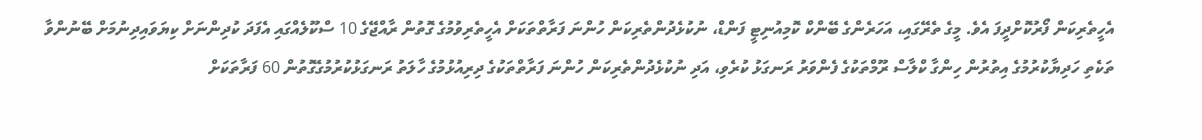އެހީތެރިކަން ފޯރުކޮށްދީފަ އެވެ. މީގެ ތެރޭގައި، އަހަރެންގެ ބޭންކް ކޮމިއުނިޓީ ފަންޑް، ނުކުޅެދުންތެރިކަން ހުންނަ ފަރާތްތަކަށް އެހީތެރިވުމުގެ ގޮތުން ރާއްޖޭގެ 10 ސްކޫލެއްގައި އެފަދަ ކުދިންނަށް ކިޔަވައިދިނުމަށް ބޭނުންވާ ތަކެތި ހަދިޔާކުރުމުގެ އިތުރުން ހިންގާ ކްލާސް ރޫމްތަކުގެ ފެންވަރު ރަނގަޅު ކުރެވި، އަދި ނުކުޅެދުންތެރިކަން ހުންނަ ފަރާތްތަކުގެ ދިރިއުޅުމުގެ ހާލަތު ރަނގަޅުކުރުމުގެގޮތުން 60 ފަރާތަކަށް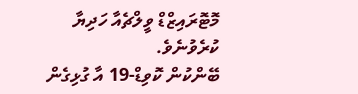މޮޓޮރައިޒްޑް ވީލްޗެއާ ހަދިޔާ ކުރެވުނެވެ.
ބޭންކުން ކޮވިޑް-19 އާ ގުޅިގެން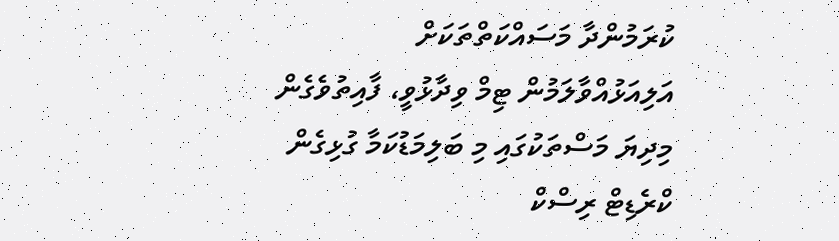ކުރަމުންދާ މަސައްކަތްތަކަށް އަލިއަޅުއްވާލަމުން ޓިމް ވިދާޅުވީ، ފާއިތުވެގެން މިދިޔަ މަސްތަކުގައި މި ބަލިމަޑުކަމާ ގުޅިގެން ކްރެޑިޓް ރިސްކް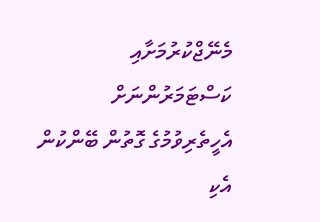މެނޭޖްކުރުމަށާއި ކަސްޓަމަރުންނަށް އެހީތެރިވުމުގެ ގޮތުން ބޭންކުން އެކި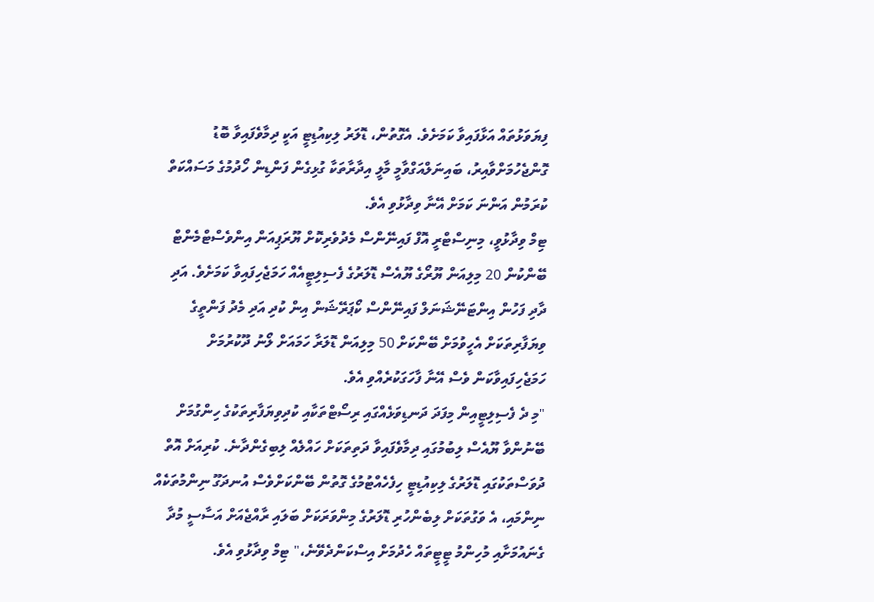ފިޔަވަޅުތައް އަޅާފައިވާ ކަމަށެވެ. އެގޮތުން، ޑޮލަރު ލިކިއުޑިޓީ އަކީ ދިމާވެފައިވާ ބޮޑު ގޮންޖެހުމަށްވާއިރު، ބައިނަލްއަގްވާމީ މާލީ އިދާރާތަކާ ގުޅިގެން ފަންޑިން ހޯދުމުގެ މަސައްކަތް ކުރަމުން އަންނަ ކަމަށް އޭނާ ވިދާޅުވި އެވެ.
ޓިމް ވިދާޅުވީ، މިނިސްޓްރީ އޮފް ފައިނޭންސް މެދުވެރިކޮށް ޔޫރަޕިއަން އިންވެސްޓްމެންޓް ބޭންކުން 20 މިލިއަން ޔޫރޯގެ ޔޫއެސް ޑޮލަރުގެ ފެސިލިޓީއެއް ހަމަޖެހިފައިވާ ކަމަށެވެ. އަދި ދާދި ފަހުން އިންޓަނޭޝަނަލް ފައިނޭންސް ކޯޕަރޭޝަން އިން ކުދި އަދި މެދު ފަންތީގެ ވިޔަފާރިތަކަށް އެހީވުމަށް ބޭންކަށް 50 މިލިއަން ޑޮލަރާ ހަމައަށް ލޯނު ދޫކުރުމަށް ހަމަޖެހިފައިވާކަން ވެސް އޭނާ ފާހަގަކުރެއްވި އެވެ.
"މި ދެ ފެސިލިޓީއިން މިފަދަ ދަނޑިވަޅެއްގައި ރިސޯޓްތަކާއި ކުދިވިޔަފާރިތަކުގެ ހިންގުމަށް ބޭނުންވާ ޔޫއެސް ލިބުމުގައި ދިމާވެފައިވާ ދަތިތަކަށް ހައްލެއް ލިބިގެންދާނެ. ކުރިއަށް އޮތް ދުވަސްތަކުގައި ޑޮލަރުގެ ލިކިއުޑިޓީ ހިފެހެއްޓުމުގެ ގޮތުން ބޭންކަށްވެސް އުނދަގޫ ނިންމުތަކެއް ނިންމައި، އެ ވަގުތަކަށް ލިބެންހުރި ޑޮލަރުގެ މިންވަރަކަށް ބަލައި ރާއްޖެއަށް އަސާސީ މުދާ ގެނައުމަށާއި މުހިންމު ޓީޓީތައް ހެދުމަށް އިސްކަންދެވޭނެ،" ޓިމް ވިދާޅުވި އެވެ.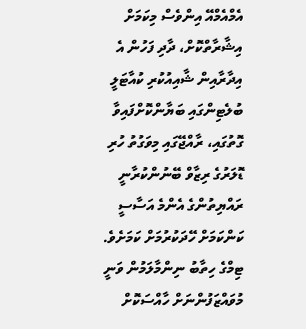އެމްއެމްއޭ އިންވެސް މިކަމަށް އިޝާރާތްކޮށް، ދާދި ފަހުން އެ އިދާރާއިން ޝާއިއުކުރި ކުއާޓަލީ ބުލެޓިންގައި ބަޔާންކޮށްފައިވާ ގޮތުގައި، ރާއްޖޭގައި މިވަގުތު ހުރި ޑޮލަރުގެ ރިޒާވް ބޭނުންކުރާނީ ރައްޔިތުންގެ އެންމެ އަސާސީ ކަންކަމަށް ހޭދަކުރުމަށް ކަމަށެވެ.
ޓިމްގެ ހިތާބު ނިންމާލަމުން ވަނީ މުވައްޒަފުންނަށް ހާއްސަކޮށް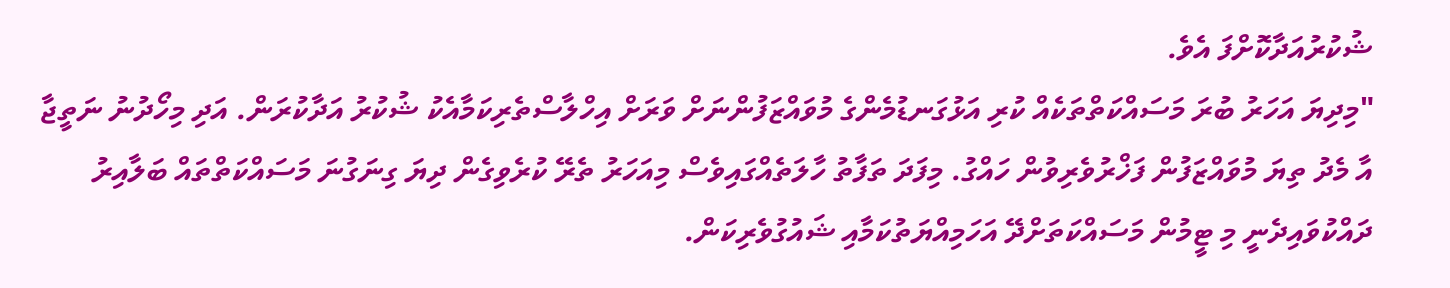ޝުކުރުއަދާކޮށްފަ އެވެ.
"މިދިޔަ އަހަރު ބުރަ މަސައްކަތްތަކެއް ކުރި އަޅުގަނޑުމެންގެ މުވައްޒަފުންނަށް ވަރަށް އިހްލާސްތެރިކަމާއެކު ޝުކުރު އަދާކުރަން. އަދި މިހޯދުނު ނަތީޖާ އާ މެދު ތިޔަ މުވައްޒަފުން ފަޚްރުވެރިވުން ހައްގު. މިފަދަ ތަފާތު ހާލަތެއްގައިވެސް މިއަހަރު ތެރޭ ކުރެވިގެން ދިޔަ ގިނަގުނަ މަސައްކަތްތައް ބަލާއިރު ދައްކުވައިދެނީ މި ޓީމުން މަސައްކަތަށްދޭ އަހަމިއްޔަތުކަމާއި ޝައުގުވެރިކަން.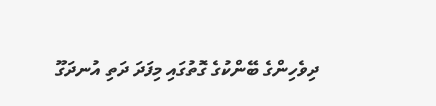ދިވެހިންގެ ބޭންކުގެ ގޮތުގައި މިފަދަ ދަތި އުނދަގޫ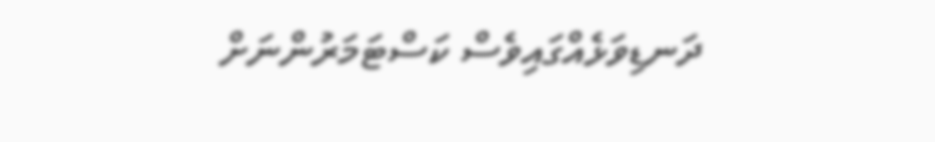ދަނޑިވަޅެއްގައިވެސް ކަސްޓަމަރުންނަށް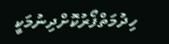ހިދުމަތްފޯރުކޮށްދިނުމަކީ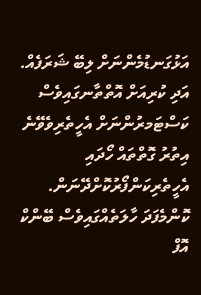އަޅުގަނޑުމެންނަށް ލިބޭ ޝަރަފެއް. އަދި ކުރިއަށް އޮތްތާނގައިވެސް ކަސްޓަމރުންނަށް އެހީތެރިވެވޭނެ އިތުރު ގޮތްތައް ހޯދައި އެހީތެރިކަންފޯރުކޮށްދޭނަން. ކޮންމެފަދަ ހާލަތެއްގައިވެސް ބޭންކް އޮފް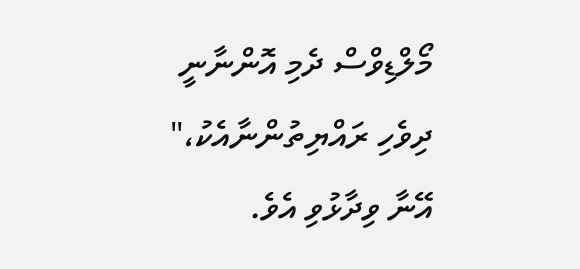މޯލްޑިވްސް ދެމި އޮންނާނީ ދިވެހި ރައްޔިތުންނާއެކު،" އޭނާ ވިދާޅުވި އެވެ.